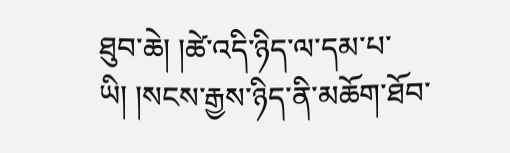ཐུབ་ཆེ། །ཚེ་འདི་ཉིད་ལ་དམ་པ་ཡི། །སངས་རྒྱས་ཉིད་ནི་མཆོག་ཐོབ་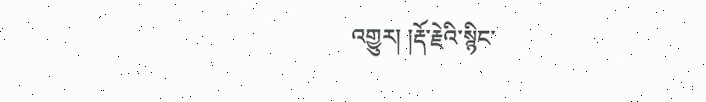འགྱུར། །རྡོ་རྗེའི་སྙིང་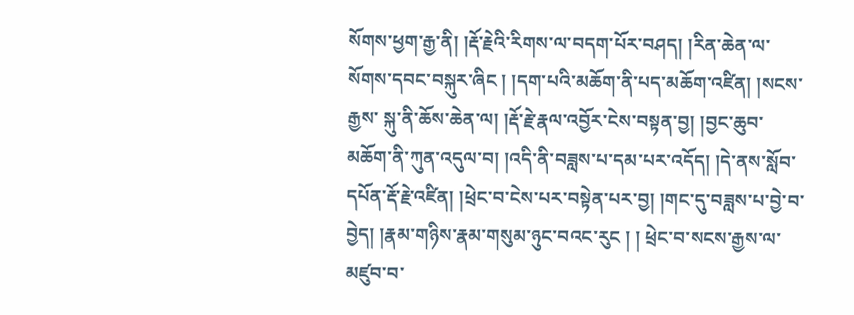སོགས་ཕྱག་རྒྱ་ནི། །རྡོ་རྗེའི་རིགས་ལ་བདག་པོར་བཤད། །རིན་ཆེན་ལ་སོགས་དབང་བསྐུར་ཞིང ། །དག་པའི་མཆོག་ནི་པད་མཆོག་འཛིན། །སངས་རྒྱས་ སྐུ་ནི་ཆོས་ཆེན་ལ། །རྡོ་རྗེ་རྣལ་འབྱོར་ངེས་བསྟན་བྱ། །བྱང་ཆུབ་མཆོག་ནི་ཀུན་འདུལ་བ། །འདི་ནི་བཟླས་པ་དམ་པར་འདོད། །དེ་ནས་སློབ་དཔོན་རྡོ་རྗེ་འཛིན། །ཕྲེང་བ་ངེས་པར་བསྟེན་པར་བྱ། །གང་དུ་བཟླས་པ་བྱེ་བ་བྱེད། །རྣམ་གཉིས་རྣམ་གསུམ་ཉུང་བའང་རུང ། ། ཕྲེང་བ་སངས་རྒྱས་ལ་མཛུབ་བ་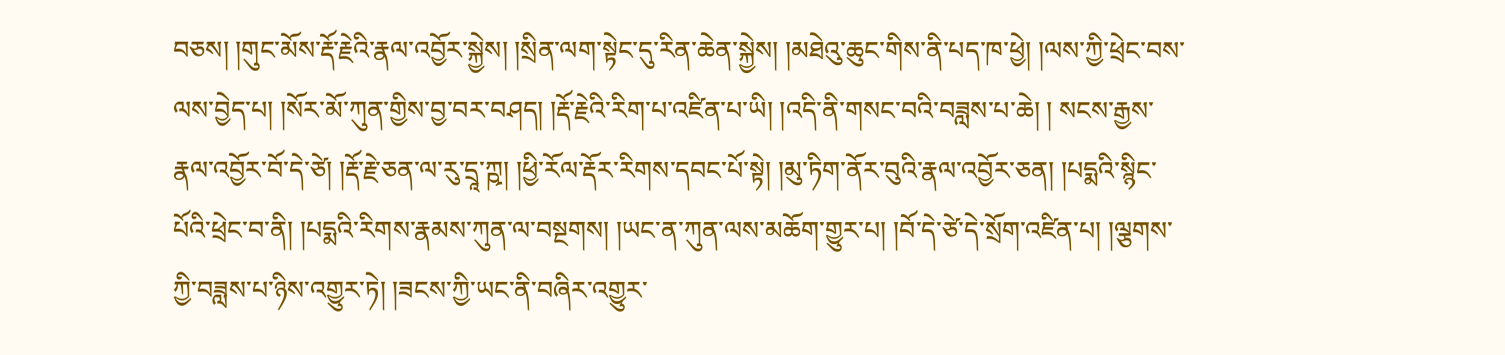བཅས། །གུང་མོས་རྡོ་རྗེའི་རྣལ་འབྱོར་སྐྱེས། །སྲིན་ལག་སྟེང་དུ་རིན་ཆེན་སྐྱེས། །མཐེའུ་ཆུང་གིས་ནི་པད་ཁ་ཕྱེ། །ལས་ཀྱི་ཕྲེང་བས་ལས་བྱེད་པ། །སོར་མོ་ཀུན་གྱིས་བྱ་བར་བཤད། །རྡོ་རྗེའི་རིག་པ་འཛིན་པ་ཡི། །འདི་ནི་གསང་བའི་བཟླས་པ་ཆེ། ། སངས་རྒྱས་རྣལ་འབྱོར་བོ་དེ་ཙེ། །རྡོ་རྗེ་ཅན་ལ་རུ་དྲཱ་ཀྵ། །ཕྱི་རོལ་རྡོར་རིགས་དབང་པོ་སྟེ། །མུ་ཏིག་ནོར་བུའི་རྣལ་འབྱོར་ཅན། །པདྨའི་སྙིང་པོའི་ཕྲེང་བ་ནི། །པདྨའི་རིགས་རྣམས་ཀུན་ལ་བསྔགས། །ཡང་ན་ཀུན་ལས་མཆོག་གྱུར་པ། །བོ་དེ་ཙེ་དེ་སྲོག་འཛིན་པ། །ལྕགས་ ཀྱི་བཟླས་པ་ཉིས་འགྱུར་ཏེ། །ཟངས་ཀྱི་ཡང་ནི་བཞིར་འགྱུར་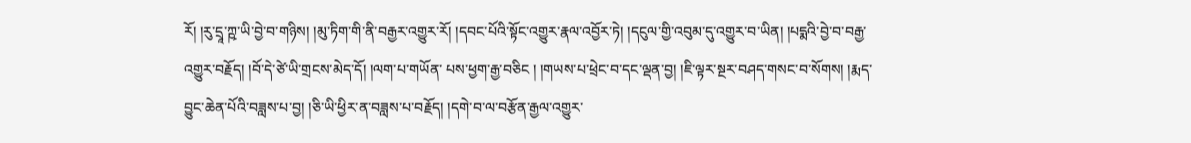རོ། །རུ་དྲཱ་ཀྵ་ཡི་བྱེ་བ་གཉིས། །མུ་ཏིག་གི་ནི་བརྒྱར་འགྱུར་རོ། །དབང་པོའི་སྟོང་འགྱུར་རྣལ་འབྱོར་ཏེ། །དངུལ་གྱི་འབུམ་དུ་འགྱུར་བ་ཡིན། །པདྨའི་བྱེ་བ་བརྒྱ་འགྱུར་བརྗོད། །བོ་དེ་ཙེ་ཡི་གྲངས་མེད་དོ། །ལག་པ་གཡོན་ པས་ཕྱག་རྒྱ་བཅིང ། །གཡས་པ་ཕྲེང་བ་དང་ལྡན་བྱ། །ཇི་ལྟར་སྔར་བཤད་གསང་བ་སོགས། །རྨད་བྱུང་ཆེན་པོའི་བཟླས་པ་བྱ། །ཅི་ཡི་ཕྱིར་ན་བཟླས་པ་བརྗོད། །དགེ་བ་ལ་བརྩོན་རྒྱལ་འགྱུར་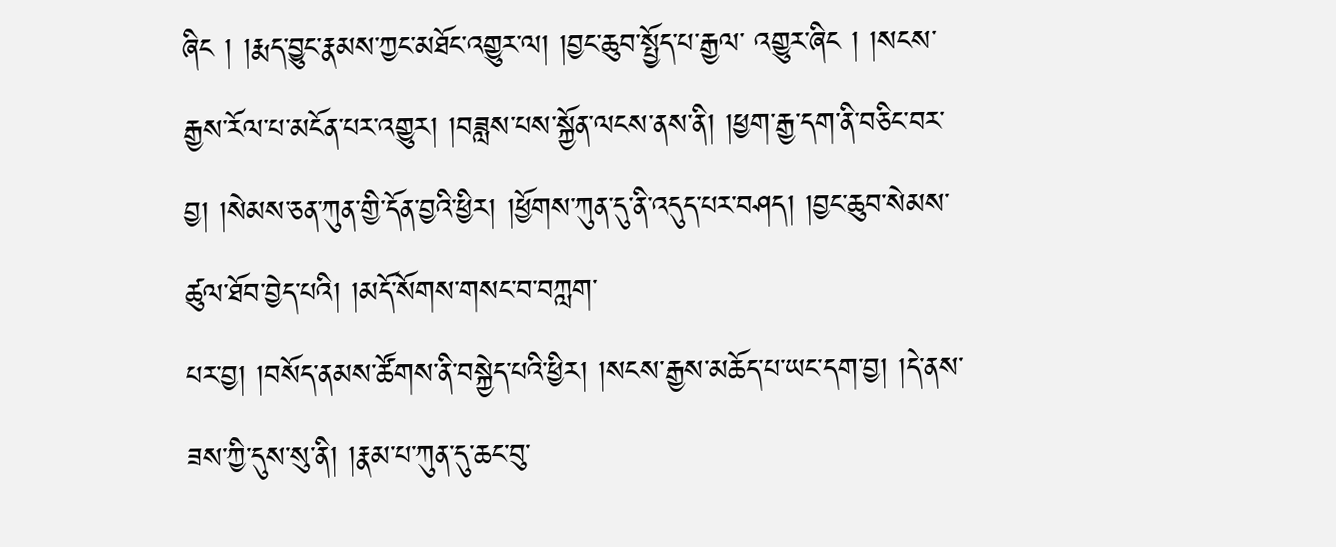ཞིང ། །རྨད་བྱུང་རྣམས་ཀྱང་མཐོང་འགྱུར་ལ། །བྱང་ཆུབ་སྤྱོད་པ་རྒྱལ་ འགྱུར་ཞིང ། །སངས་རྒྱས་རོལ་པ་མངོན་པར་འགྱུར། །བཟླས་པས་སྐྱོན་ལངས་ནས་ནི། །ཕྱག་རྒྱ་དག་ནི་བཅིང་བར་བྱ། །སེམས་ཅན་ཀུན་གྱི་དོན་བྱའི་ཕྱིར། །ཕྱོགས་ཀུན་དུ་ནི་འདུད་པར་བཤད། །བྱང་ཆུབ་སེམས་ཚུལ་ཐོབ་བྱེད་པའི། །མདོ་སོགས་གསང་བ་བཀླག་
པར་བྱ། །བསོད་ནམས་ཚོགས་ནི་བསྐྱེད་པའི་ཕྱིར། །སངས་རྒྱས་མཆོད་པ་ཡང་དག་བྱ། །དེ་ནས་ཟས་ཀྱི་དུས་སུ་ནི། །རྣམ་པ་ཀུན་དུ་ཆང་བུ་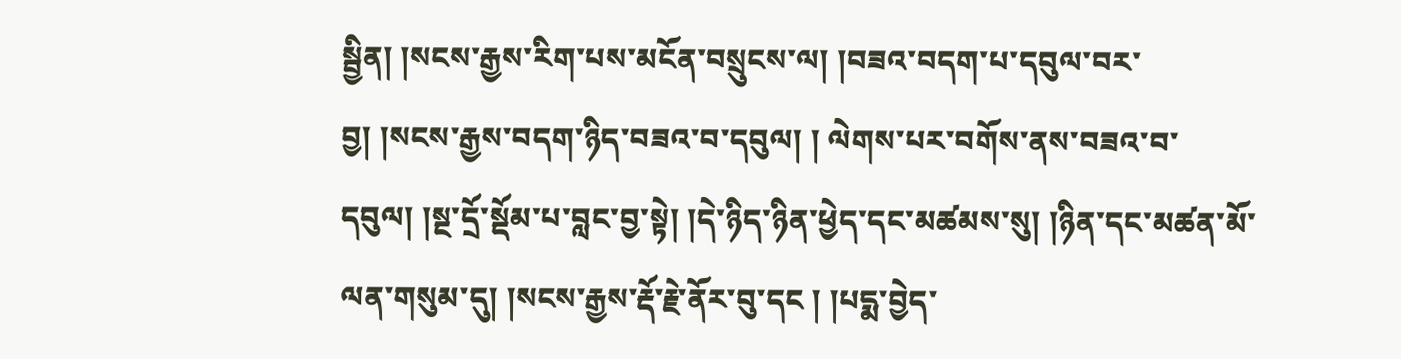སྦྱིན། །སངས་རྒྱས་རིག་པས་མངོན་བསྲུངས་ལ། །བཟའ་བདག་པ་དབུལ་བར་བྱ། །སངས་རྒྱས་བདག་ཉིད་བཟའ་བ་དབུལ། ། ལེགས་པར་བགོས་ནས་བཟའ་བ་དབུལ། །སྔ་དྲོ་སྡོམ་པ་བླང་བྱ་སྟེ། །དེ་ཉིད་ཉིན་ཕྱེད་དང་མཚམས་སུ། །ཉིན་དང་མཚན་མོ་ལན་གསུམ་དུ། །སངས་རྒྱས་རྡོ་རྗེ་ནོར་བུ་དང ། །པདྨ་བྱེད་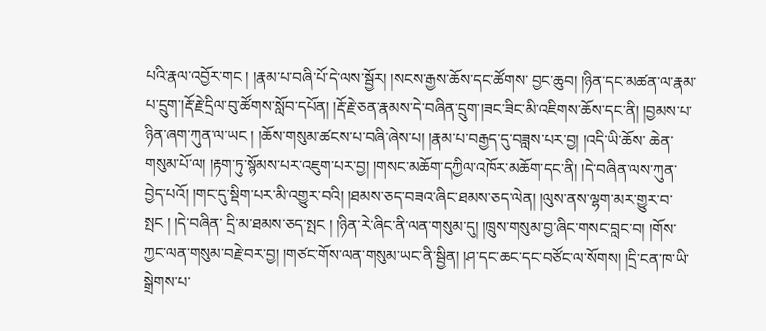པའི་རྣལ་འབྱོར་གང ། །རྣམ་པ་བཞི་པོ་དེ་ལས་སྦྱོར། །སངས་རྒྱས་ཆོས་དང་ཚོགས་ བྱང་ཆུབ། །ཉིན་དང་མཚན་ལ་རྣམ་པ་དྲུག་།རྡོ་རྗེ་དྲིལ་བུ་ཚོགས་སློབ་དཔོན། །རྡོ་རྗེ་ཅན་རྣམས་དེ་བཞིན་དྲུག་།ཟང་ཟིང་མི་འཇིགས་ཆོས་དང་ནི། །བྱམས་པ་ཉིན་ཞག་ཀུན་ལ་ཡང ། །ཆོས་གསུམ་ཚངས་པ་བཞི་ཞེས་པ། །རྣམ་པ་བརྒྱད་དུ་བཟླས་པར་བྱ། །འདི་ཡི་ཆོས་ ཆེན་གསུམ་པོ་ལ། །རྟག་ཏུ་སྙོམས་པར་འཇུག་པར་བྱ། །གསང་མཆོག་དཀྱིལ་འཁོར་མཆོག་དང་ནི། །དེ་བཞིན་ལས་ཀུན་བྱེད་པའོ། །གང་དུ་སྡིག་པར་མི་འགྱུར་བའི། །ཐམས་ཅད་བཟའ་ཞིང་ཐམས་ཅད་ལེན། །ལུས་ནས་ལྷག་མར་གྱུར་བ་སྤང ། །དེ་བཞིན་ དྲི་མ་ཐམས་ཅད་སྤང ། །ཉིན་རེ་ཞིང་ནི་ལན་གསུམ་དུ། །ཁྲུས་གསུམ་བྱ་ཞིང་གསང་བླང་བ། །གོས་ཀྱང་ལན་གསུམ་བརྗེ་བར་བྱ། །གཙང་གོས་ལན་གསུམ་ཡང་ནི་སྦྱིན། །ཤ་དང་ཆང་དང་བཙོང་ལ་སོགས། །དྲི་ངན་ཁ་ཡི་སྒྲེགས་པ་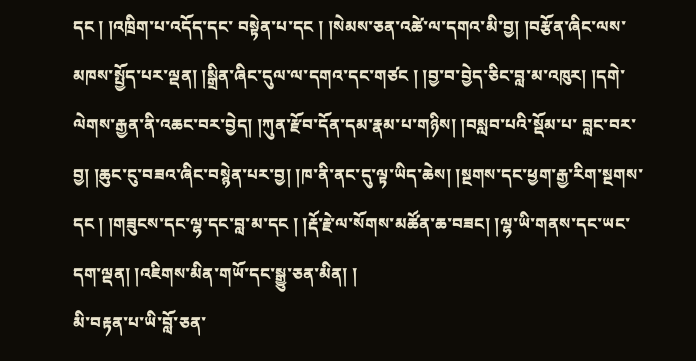དང ། །འཁྲིག་པ་འདོད་དང་ བསྟེན་པ་དང ། །སེམས་ཅན་འཚེ་ལ་དགའ་མི་བྱ། །བརྩོན་ཞིང་ལས་མཁས་སྤྱོད་པར་ལྡན། །སྒྲིན་ཞིང་དུལ་ལ་དགའ་དང་གཙང ། །བྱ་བ་བྱེད་ཅིང་བླ་མ་འཁུར། །དགེ་ལེགས་རྒྱན་ནི་འཆང་བར་བྱེད། །ཀུན་རྫོབ་དོན་དམ་རྣམ་པ་གཉིས། །བསླབ་པའི་སྡོམ་པ་ བླང་བར་བྱ། །ཆུང་ངུ་བཟའ་ཞིང་བསྙེན་པར་བྱ། །ཁ་ནི་ནང་དུ་ལྟ་ཡིད་ཆེས། །སྔགས་དང་ཕྱག་རྒྱ་རིག་སྔགས་དང ། །གཟུངས་དང་ལྷ་དང་བླ་མ་དང ། །རྡོ་རྗེ་ལ་སོགས་མཚོན་ཆ་བཟང། །ལྷ་ཡི་གནས་དང་ཡང་དག་ལྡན། །འཇིགས་མིན་གཡོ་དང་སྒྱུ་ཅན་མིན། །
མི་བརྟན་པ་ཡི་བློ་ཅན་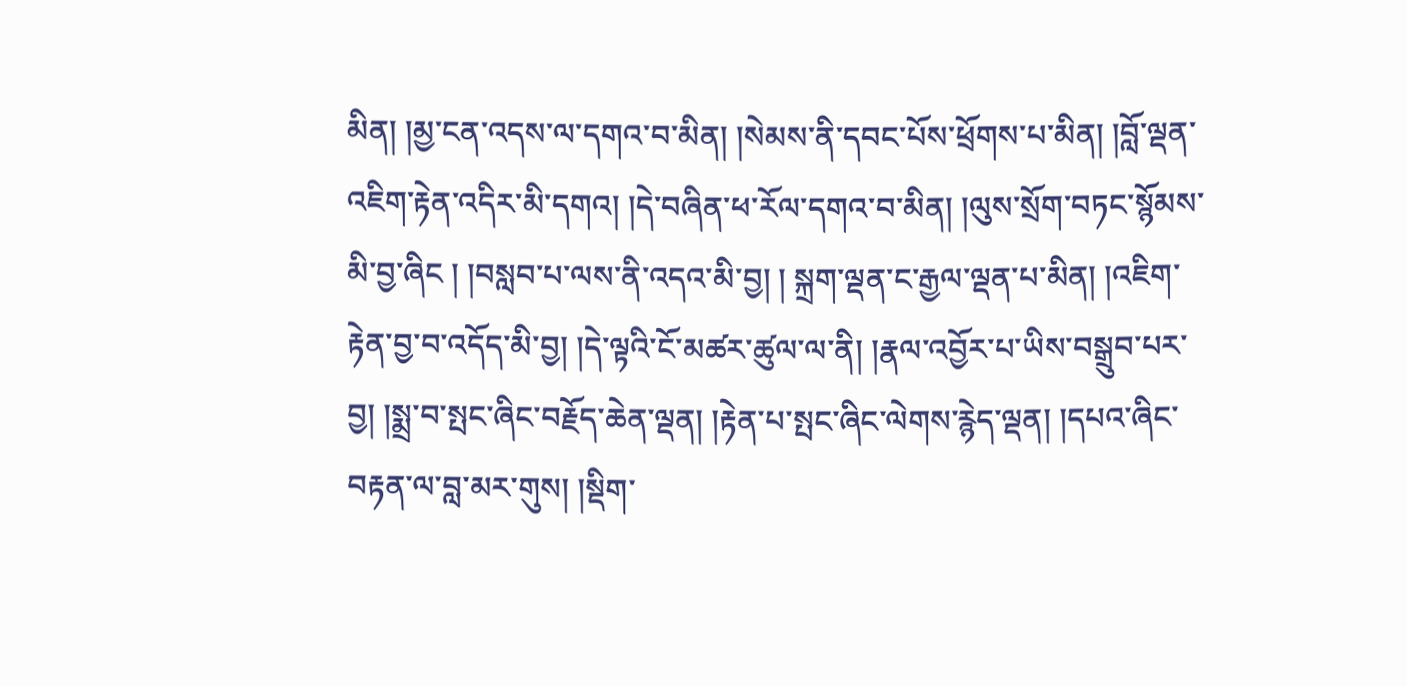མིན། །མྱ་ངན་འདས་ལ་དགའ་བ་མིན། །སེམས་ནི་དབང་པོས་ཕྲོགས་པ་མིན། །བློ་ལྡན་འཇིག་རྟེན་འདིར་མི་དགའ། །དེ་བཞིན་ཕ་རོལ་དགའ་བ་མིན། །ལུས་སྲོག་བཏང་སྙོམས་མི་བྱ་ཞིང ། །བསླབ་པ་ལས་ནི་འདའ་མི་བྱ། ། སྐྲག་ལྡན་ང་རྒྱལ་ལྡན་པ་མིན། །འཇིག་རྟེན་བྱ་བ་འདོད་མི་བྱ། །དེ་ལྟའི་ངོ་མཚར་ཚུལ་ལ་ནི། །རྣལ་འབྱོར་པ་ཡིས་བསྒྲུབ་པར་བྱ། །སྨྲ་བ་སྤང་ཞིང་བརྗོད་ཆེན་ལྡན། །རྟེན་པ་སྤང་ཞིང་ལེགས་རྙེད་ལྡན། །དཔའ་ཞིང་བརྟན་ལ་བླ་མར་གུས། །སྡིག་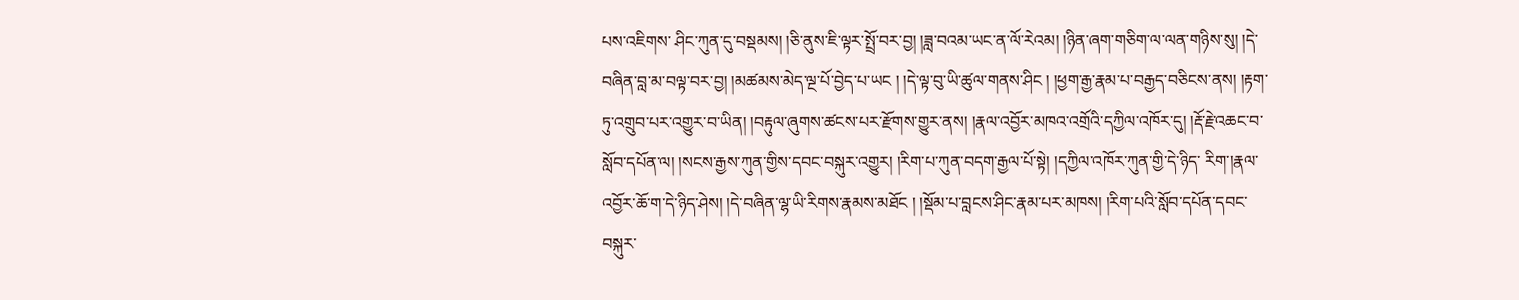པས་འཇིགས་ ཤིང་ཀུན་དུ་བསྡམས། །ཅི་ནུས་ཇི་ལྟར་སྤྲོ་བར་བྱ། །ཟླ་བའམ་ཡང་ན་ལོ་རེའམ། །ཉིན་ཞག་གཅིག་ལ་ལན་གཉིས་སུ། །དེ་བཞིན་བླ་མ་བལྟ་བར་བྱ། །མཚམས་མེད་ལྔ་པོ་བྱེད་པ་ཡང ། །དེ་ལྟ་བུ་ཡི་ཚུལ་གནས་ཤིང ། །ཕྱག་རྒྱ་རྣམ་པ་བརྒྱད་བཅིངས་ནས། །རྟག་ ཏུ་འགྲུབ་པར་འགྱུར་བ་ཡིན། །བརྟུལ་ཞུགས་ཚངས་པར་རྫོགས་གྱུར་ནས། །རྣལ་འབྱོར་མཁའ་འགྲོའི་དཀྱིལ་འཁོར་དུ། །རྡོ་རྗེ་འཆང་བ་སློབ་དཔོན་ལ། །སངས་རྒྱས་ཀུན་གྱིས་དབང་བསྐུར་འགྱུར། །རིག་པ་ཀུན་བདག་རྒྱལ་པོ་སྟེ། །དཀྱིལ་འཁོར་ཀུན་གྱི་དེ་ཉིད་ རིག་།རྣལ་འབྱོར་ཆོ་ག་དེ་ཉིད་ཤེས། །དེ་བཞིན་ལྷ་ཡི་རིགས་རྣམས་མཐོང ། །སྡོམ་པ་བླངས་ཤིང་རྣམ་པར་མཁས། །རིག་པའི་སློབ་དཔོན་དབང་བསྐུར་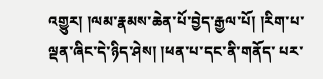འགྱུར། །ལམ་རྣམས་ཆེན་པོ་བྱེད་རྒྱལ་པོ། །རིག་པ་ལྡན་ཞིང་དེ་ཉིད་ཤེས། །ཕན་པ་དང་ནི་གནོད་ པར་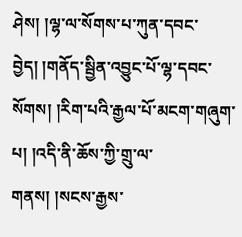ཤེས། །ལྷ་ལ་སོགས་པ་ཀུན་དབང་བྱེད། །གནོད་སྦྱིན་འབྱུང་པོ་ལྷ་དབང་སོགས། །རིག་པའི་རྒྱལ་པོ་མངག་གཞུག་པ། །འདི་ནི་ཆོས་ཀྱི་གྲུ་ལ་གནས། །སངས་རྒྱས་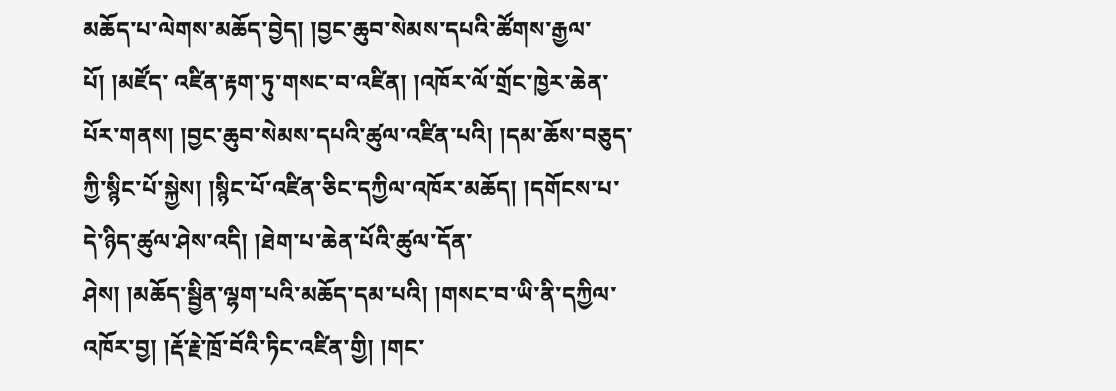མཆོད་པ་ལེགས་མཆོད་བྱེད། །བྱང་ཆུབ་སེམས་དཔའི་ཚོགས་རྒྱལ་པོ། །མཛོད་ འཛིན་རྟག་ཏུ་གསང་བ་འཛིན། །འཁོར་ལོ་གྲོང་ཁྱེར་ཆེན་པོར་གནས། །བྱང་ཆུབ་སེམས་དཔའི་ཚུལ་འཛིན་པའི། །དམ་ཆོས་བཅུད་ཀྱི་སྙིང་པོ་སྐྱེས། །སྙིང་པོ་འཛིན་ཅིང་དཀྱིལ་འཁོར་མཆོད། །དགོངས་པ་དེ་ཉིད་ཚུལ་ཤེས་འདི། །ཐེག་པ་ཆེན་པོའི་ཚུལ་དོན་
ཤེས། །མཆོད་སྦྱིན་ལྷག་པའི་མཆོད་དམ་པའི། །གསང་བ་ཡི་ནི་དཀྱིལ་འཁོར་བྱ། །རྡོ་རྗེ་ཁྲོ་བོའི་ཏིང་འཛིན་གྱི། །གང་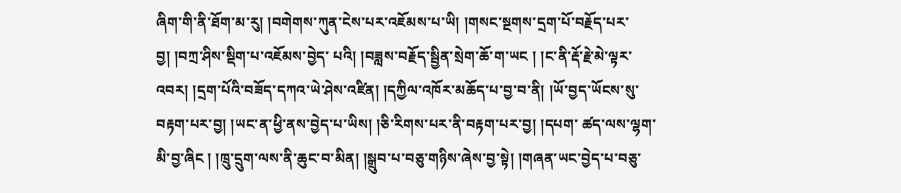ཞིག་གི་ནི་ཐོག་མ་རུ། །བགེགས་ཀུན་ངེས་པར་འཇོམས་པ་ཡི། །གསང་སྔགས་དྲག་པོ་བརྗོད་པར་བྱ། །བཀྲ་ཤིས་སྡིག་པ་འཇོམས་བྱེད་ པའི། །བཟླས་བརྗོད་སྦྱིན་སྲེག་ཆོ་ག་ཡང ། །ང་ནི་རྡོ་རྗེ་མེ་ལྟར་འབར། །དྲག་པོའི་བཟོད་དཀའ་ཡེ་ཤེས་འཛིན། །དཀྱིལ་འཁོར་མཆོད་པ་བྱ་བ་ནི། །ཡོ་བྱད་ཡོངས་སུ་བརྟག་པར་བྱ། །ཡང་ན་ཕྱི་ནས་བྱེད་པ་ཡིས། །ཅི་རིགས་པར་ནི་བརྟག་པར་བྱ། །དཔག་ ཚད་ལས་ལྷག་མི་བྱ་ཞིང ། །ཁྲུ་དྲུག་ལས་ནི་ཆུང་བ་མིན། །སྒྲུབ་པ་བཅུ་གཉིས་ཞེས་བྱ་སྟེ། །གཞན་ཡང་བྱེད་པ་བཅུ་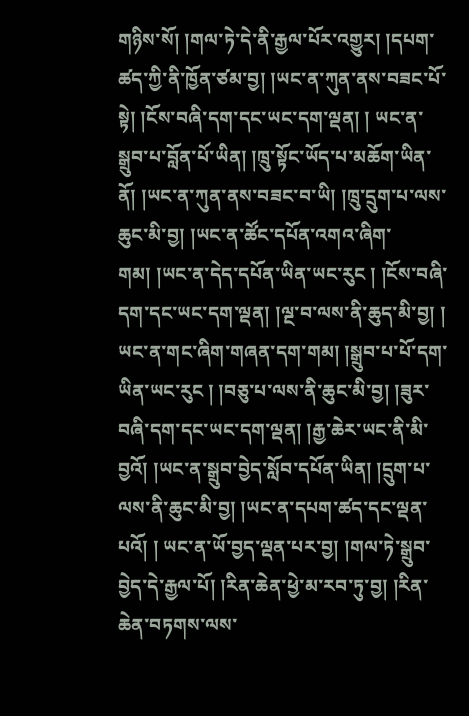གཉིས་སོ། །གལ་ཏེ་དེ་ནི་རྒྱལ་པོར་འགྱུར། །དཔག་ཚད་ཀྱི་ནི་ཁྱོན་ཙམ་བྱ། །ཡང་ན་ཀུན་ནས་བཟང་པོ་སྟེ། །ངོས་བཞི་དག་དང་ཡང་དག་ལྡན། ། ཡང་ན་སྒྲུབ་པ་བློན་པོ་ཡིན། །ཁྲུ་སྟོང་ཡོད་པ་མཆོག་ཡིན་ནོ། །ཡང་ན་ཀུན་ནས་བཟང་བ་ཡི། །ཁྲུ་དྲུག་པ་ལས་ཆུང་མི་བྱ། །ཡང་ན་ཚོང་དཔོན་འགའ་ཞིག་གམ། །ཡང་ན་དེད་དཔོན་ཡིན་ཡང་རུང ། །ངོས་བཞི་དག་དང་ཡང་དག་ལྡན། །ལྔ་བ་ལས་ནི་ཆུད་མི་བྱ། ། ཡང་ན་གང་ཞིག་གཞན་དག་གམ། །སྒྲུབ་པ་པོ་དག་ཡིན་ཡང་རུང ། །བཅུ་པ་ལས་ནི་ཆུང་མི་བྱ། །ཟུར་བཞི་དག་དང་ཡང་དག་ལྡན། །རྒྱ་ཆེར་ཡང་ནི་མི་བྱའོ། །ཡང་ན་སྒྲུབ་བྱེད་སློབ་དཔོན་ཡིན། །དྲུག་པ་ལས་ནི་ཆུང་མི་བྱ། །ཡང་ན་དཔག་ཚད་དང་ལྡན་པའོ། ། ཡང་ན་ཡོ་བྱད་ལྡན་པར་བྱ། །གལ་ཏེ་སྒྲུབ་བྱེད་དེ་རྒྱལ་པོ། །རིན་ཆེན་ཕྱེ་མ་རབ་ཏུ་བྱ། །རིན་ཆེན་བཏགས་ལས་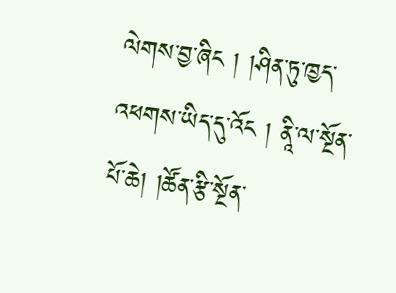ལེགས་བྱ་ཞིང ། །ཤིན་ཏུ་ཁྱད་འཕགས་ཡིད་དུ་འོང ། ནཱི་ལ་སྔོན་པོ་ཆེ། །ཚོན་རྩི་སྔོན་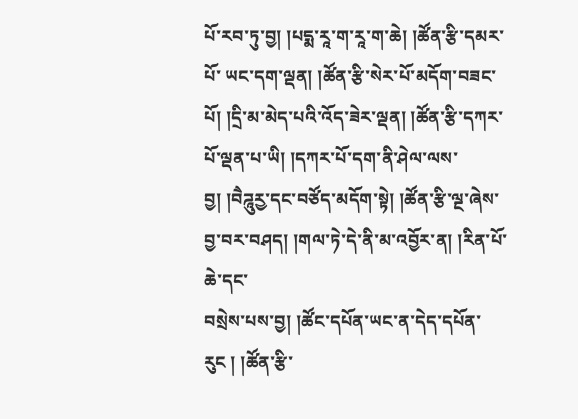པོ་རབ་ཏུ་བྱ། །པདྨ་རཱ་ག་རཱ་ག་ཆེ། །ཚོན་རྩི་དམར་པོ་ ཡང་དག་ལྡན། །ཚོན་རྩི་སེར་པོ་མདོག་བཟང་པོ། །དྲི་མ་མེད་པའི་འོད་ཟེར་ལྡན། །ཚོན་རྩི་དཀར་པོ་ལྡན་པ་ཡི། །དཀར་པོ་དག་ནི་ཤེལ་ལས་བྱ། །བཻཌཱུརྱ་དང་བཙོད་མདོག་སྟེ། །ཚོན་རྩི་ལྔ་ཞེས་བྱ་བར་བཤད། །གལ་ཏེ་དེ་ནི་མ་འབྱོར་ན། །རིན་པོ་ཆེ་དང་
བསྲེས་པས་བྱ། །ཚོང་དཔོན་ཡང་ན་དེད་དཔོན་རུང ། །ཚོན་རྩི་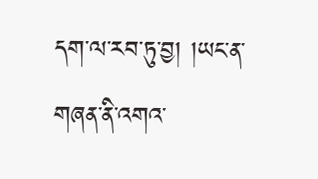དག་ལ་རབ་ཏུ་བྱ། །ཡང་ན་གཞན་ནི་འགའ་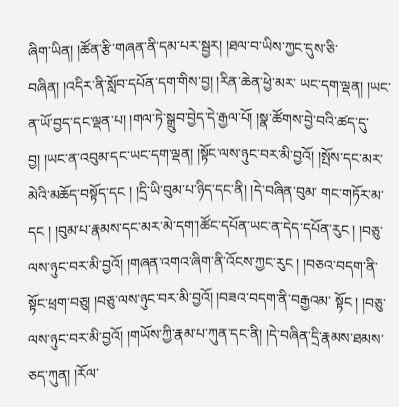ཞིག་ཡིན། །ཚོན་རྩི་གཞན་ནི་དམ་པར་སྦྱར། །ཐལ་བ་ཡིས་ཀྱང་དུས་ཅི་བཞིན། །འདིར་ནི་སློབ་དཔོན་དག་གིས་བྱ། །རིན་ཆེན་ཕྱེ་མར་ ཡང་དག་ལྡན། །ཡང་ན་ཡོ་བྱད་དང་ལྡན་པ། །གལ་ཏེ་སྒྲུབ་བྱེད་དེ་རྒྱལ་པོ། །སྣ་ཚོགས་བྱེ་བའི་ཚད་དུ་བྱ། །ཡང་ན་འབུམ་དང་ཡང་དག་ལྡན། །སྟོང་ལས་ཉུང་བར་མི་བྱའོ། །སྤོས་དང་མར་མེའི་མཆོད་བསྟོད་དང ། །དྲི་ཡི་བུམ་པ་ཉིད་དང་ནི། །དེ་བཞིན་བུམ་ གང་གཏོར་མ་དང ། །བུམ་པ་རྣམས་དང་མར་མེ་དག་།ཚོང་དཔོན་ཡང་ན་དེད་དཔོན་རུང ། །བཅུ་ལས་ཉུང་བར་མི་བྱའོ། །གཞན་འགའ་ཞིག་ནི་འོངས་ཀྱང་རུང ། །བཅའ་བདག་ནི་སྟོང་ཕྲག་བཅུ། །བཅུ་ལས་ཉུང་བར་མི་བྱའོ། །བཟའ་བདག་ནི་བརྒྱའམ་ སྟོང ། །བཅུ་ལས་ཉུང་བར་མི་བྱའོ། །གཡོས་ཀྱི་རྣམ་པ་ཀུན་དང་ནི། །དེ་བཞིན་དྲི་རྣམས་ཐམས་ཅད་ཀུན། །རོལ་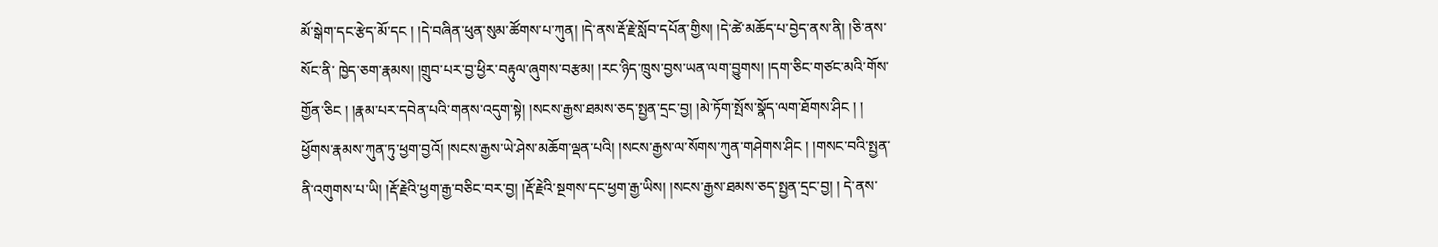མོ་སྒེག་དང་རྩེད་མོ་དང ། །དེ་བཞིན་ཕུན་སུམ་ཚོགས་པ་ཀུན། །དེ་ནས་རྡོ་རྗེ་སློབ་དཔོན་གྱིས། །དེ་ཚེ་མཆོད་པ་བྱེད་ནས་ནི། །ཅི་ནས་སོང་ནི་ ཁྱེད་ཅག་རྣམས། །གྲུབ་པར་བྱ་ཕྱིར་བརྟུལ་ཞུགས་བརྩམ། །རང་ཉིད་ཁྲུས་བྱས་ཡན་ལག་བྱུགས། །དག་ཅིང་གཙང་མའི་གོས་གྱོན་ཅིང ། །རྣམ་པར་དབེན་པའི་གནས་འདུག་སྟེ། །སངས་རྒྱས་ཐམས་ཅད་སྤྱན་དྲང་བྱ། །མེ་ཏོག་སྤོས་སྣོད་ལག་ཐོགས་ཤིང ། ། ཕྱོགས་རྣམས་ཀུན་ཏུ་ཕྱག་བྱའོ། །སངས་རྒྱས་ཡེ་ཤེས་མཆོག་ལྡན་པའི། །སངས་རྒྱས་ལ་སོགས་ཀུན་གཤེགས་ཤིང ། །གསང་བའི་སྤྱན་ནི་འགུགས་པ་ཡི། །རྡོ་རྗེའི་ཕྱག་རྒྱ་བཅིང་བར་བྱ། །རྡོ་རྗེའི་སྔགས་དང་ཕྱག་རྒྱ་ཡིས། །སངས་རྒྱས་ཐམས་ཅད་སྤྱན་དྲང་བྱ། ། དེ་ནས་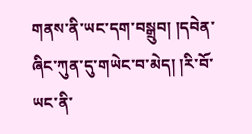གནས་ནི་ཡང་དག་བསྒྲུབ། །དབེན་ཞིང་ཀུན་དུ་གཡེང་བ་མེད། །རི་བོ་ཡང་ནི་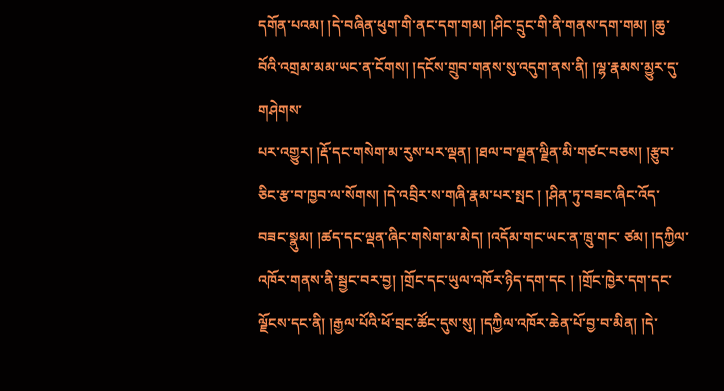དགོན་པའམ། །དེ་བཞིན་ཕུག་གི་ནང་དག་གམ། །ཤིང་དྲུང་གི་ནི་གནས་དག་གམ། །ཆུ་བོའི་འགྲམ་མམ་ཡང་ན་ངོགས། །དངོས་གྲུབ་གནས་སུ་འདུག་ནས་ནི། །ལྷ་རྣམས་མྱུར་དུ་གཤེགས་
པར་འགྱུར། །རྡོ་དང་གསེག་མ་རུས་པར་ལྡན། །ཐལ་བ་ལྗན་ལྗིན་མི་གཙང་བཅས། །རྩུབ་ཅིང་རྩ་བ་ཁྱབ་ལ་སོགས། །དེ་འབྲིར་ས་གཞི་རྣམ་པར་སྤང ། །ཤིན་ཏུ་བཟང་ཞིང་འོད་བཟང་སྣུམ། །ཚད་དང་ལྡན་ཞིང་གསེག་མ་མེད། །འདོམ་གང་ཡང་ན་ཁྲུ་གང་ ཙམ། །དཀྱིལ་འཁོར་གནས་ནི་སྦྱང་བར་བྱ། །གྲོང་དང་ཡུལ་འཁོར་ཉིད་དག་དང ། །གྲོང་ཁྱེར་དག་དང་ལྗོངས་དང་ནི། །རྒྱལ་པོའི་ཕོ་བྲང་ཚོང་དུས་སུ། །དཀྱིལ་འཁོར་ཆེན་པོ་བྱ་བ་མིན། །དེ་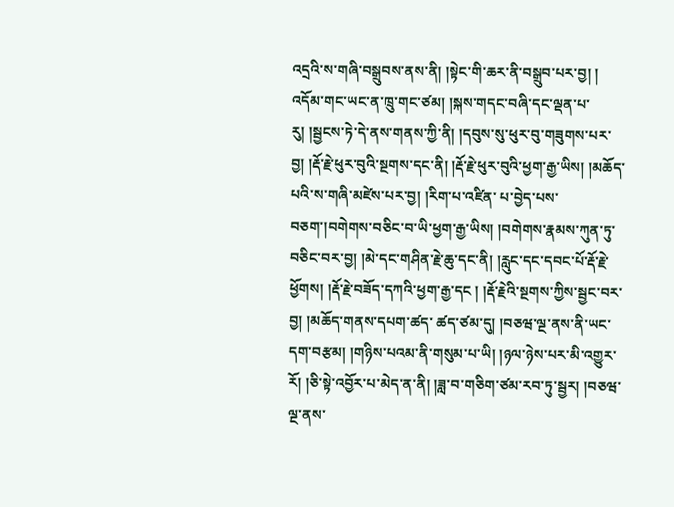འདྲའི་ས་གཞི་བསྒྲུབས་ནས་ནི། །སྟེང་གི་ཆར་ནི་བསྒྲུབ་པར་བྱ། ། འདོམ་གང་ཡང་ན་ཁྲུ་གང་ཙམ། །སྐས་གདང་བཞི་དང་ལྡན་པ་རུ། །སྦྱངས་ཏེ་དེ་ནས་གནས་ཀྱི་ནི། །དབུས་སུ་ཕུར་བུ་གཟུགས་པར་བྱ། །རྡོ་རྗེ་ཕུར་བུའི་སྔགས་དང་ནི། །རྡོ་རྗེ་ཕུར་བུའི་ཕྱག་རྒྱ་ཡིས། །མཆོད་པའི་ས་གཞི་མཛེས་པར་བྱ། །རིག་པ་འཛིན་ པ་བྱེད་པས་བཅག་།བགེགས་བཅིང་བ་ཡི་ཕྱག་རྒྱ་ཡིས། །བགེགས་རྣམས་ཀུན་ཏུ་བཅིང་བར་བྱ། །མེ་དང་གཤིན་རྗེ་ཆུ་དང་ནི། །རླུང་དང་དབང་པོ་རྡོ་རྗེ་ཕྱོགས། །རྡོ་རྗེ་བཟོད་དཀའི་ཕྱག་རྒྱ་དང ། །རྡོ་རྗེའི་སྔགས་ཀྱིས་སྦྱང་བར་བྱ། །མཆོད་གནས་དཔག་ཚད་ ཚད་ཙམ་དུ། །བཅཝ་ལྔ་ནས་ནི་ཡང་དག་བརྩམ། །གཉིས་པའམ་ནི་གསུམ་པ་ཡི། །ཉལ་ཉེས་པར་མི་འགྱུར་རོ། །ཅི་སྟེ་འབྱོར་པ་མེད་ན་ནི། །ཟླ་བ་གཅིག་ཙམ་རབ་ཏུ་སྦྱར། །བཅཝ་ལྔ་ནས་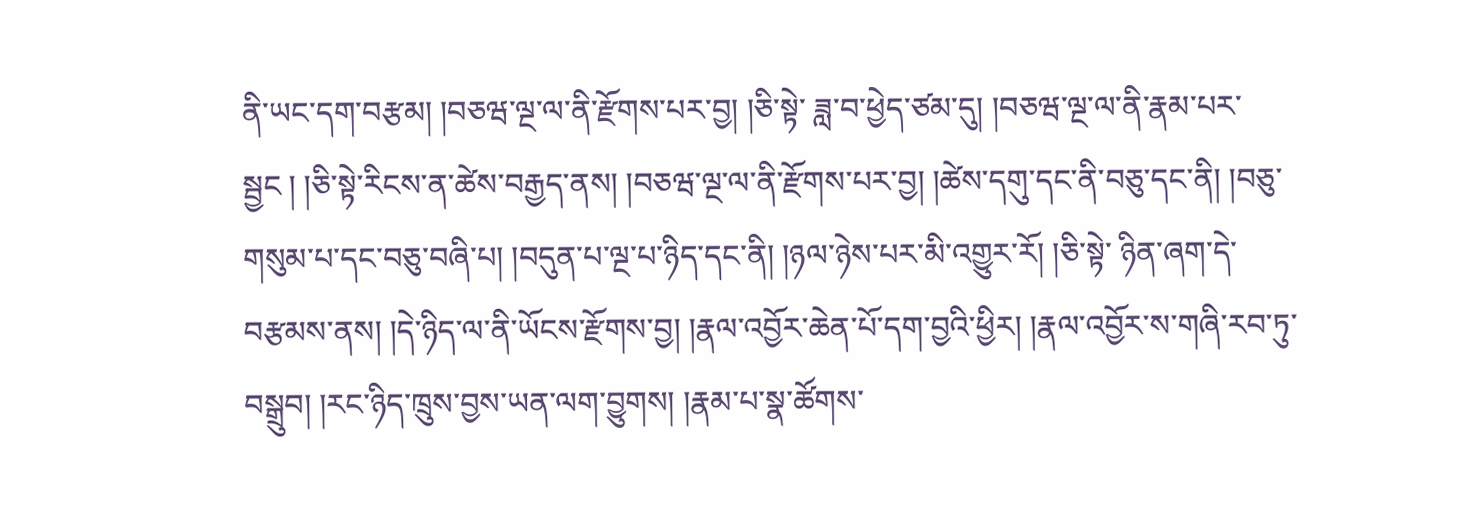ནི་ཡང་དག་བརྩམ། །བཅཝ་ལྔ་ལ་ནི་རྫོགས་པར་བྱ། །ཅི་སྟེ་ ཟླ་བ་ཕྱེད་ཙམ་དུ། །བཅཝ་ལྔ་ལ་ནི་རྣམ་པར་སྦྱང ། །ཅི་སྟེ་རིངས་ན་ཚེས་བརྒྱད་ནས། །བཅཝ་ལྔ་ལ་ནི་རྫོགས་པར་བྱ། །ཚེས་དགུ་དང་ནི་བཅུ་དང་ནི། །བཅུ་གསུམ་པ་དང་བཅུ་བཞི་པ། །བདུན་པ་ལྔ་པ་ཉིད་དང་ནི། །ཉལ་ཉེས་པར་མི་འགྱུར་རོ། །ཅི་སྟེ་ ཉིན་ཞག་དེ་བརྩམས་ནས། །དེ་ཉིད་ལ་ནི་ཡོངས་རྫོགས་བྱ། །རྣལ་འབྱོར་ཆེན་པོ་དག་བྱའི་ཕྱིར། །རྣལ་འབྱོར་ས་གཞི་རབ་ཏུ་བསྒྲུབ། །རང་ཉིད་ཁྲུས་བྱས་ཡན་ལག་བྱུགས། །རྣམ་པ་སྣ་ཚོགས་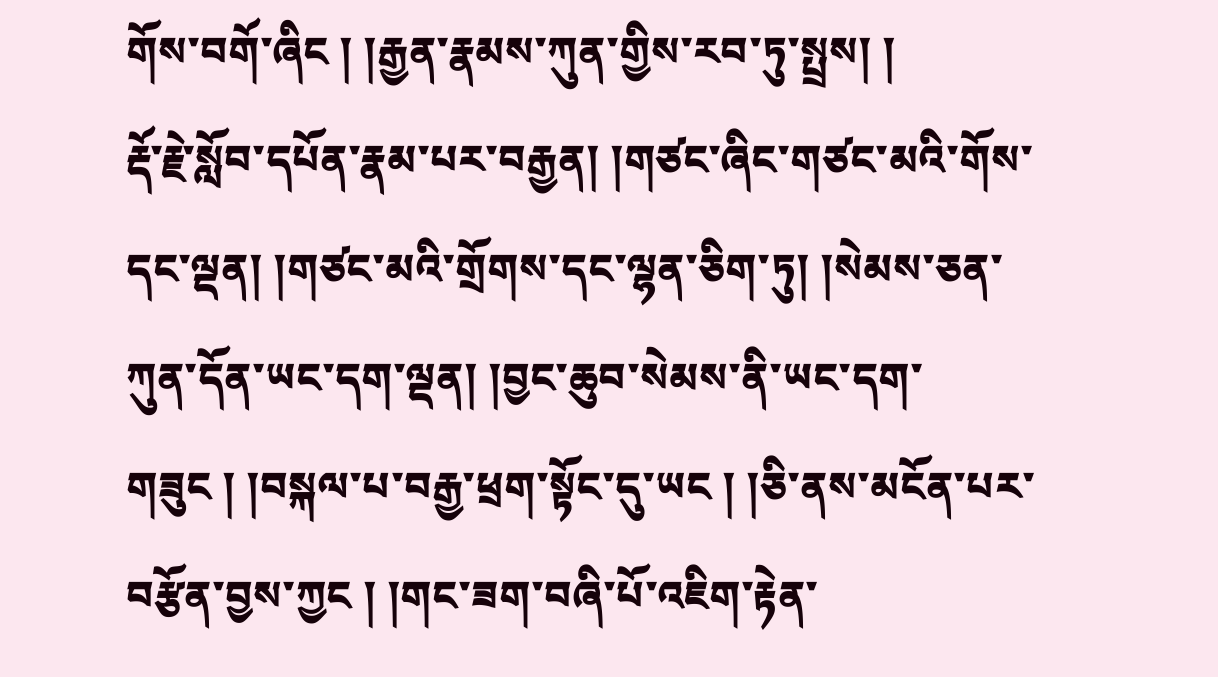གོས་བགོ་ཞིང ། །རྒྱན་རྣམས་ཀུན་གྱིས་རབ་ཏུ་སྤྲས། །
རྡོ་རྗེ་སློབ་དཔོན་རྣམ་པར་བརྒྱན། །གཙང་ཞིང་གཙང་མའི་གོས་དང་ལྡན། །གཙང་མའི་གྲོགས་དང་ལྷན་ཅིག་ཏུ། །སེམས་ཅན་ཀུན་དོན་ཡང་དག་ལྡན། །བྱང་ཆུབ་སེམས་ནི་ཡང་དག་གཟུང ། །བསྐལ་པ་བརྒྱ་ཕྲག་སྟོང་དུ་ཡང ། །ཅི་ནས་མངོན་པར་ བརྩོན་བྱས་ཀྱང ། །གང་ཟག་བཞི་པོ་འཇིག་རྟེན་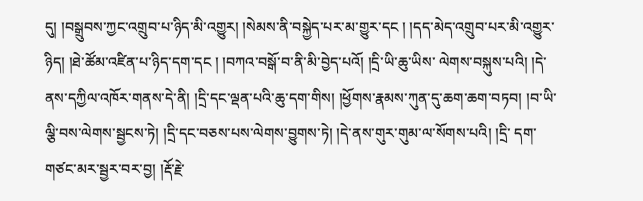དུ། །བསྒྲུབས་ཀྱང་འགྲུབ་པ་ཉིད་མི་འགྱུར། །སེམས་ནི་བསྐྱེད་པར་མ་གྱུར་དང ། །དད་མེད་འགྲུབ་པར་མི་འགྱུར་ཉིད། །ཐེ་ཚོམ་འཛིན་པ་ཉིད་དག་དང ། །བཀའ་བསྒོ་བ་ནི་མི་བྱེད་པའོ། །དྲི་ཡི་ཆུ་ཡིས་ ལེགས་བསྐུས་པའི། །དེ་ནས་དཀྱིལ་འཁོར་གནས་དེ་ནི། །དྲི་དང་ལྡན་པའི་ཆུ་དག་གིས། །ཕྱོགས་རྣམས་ཀུན་དུ་ཆག་ཆག་བཏབ། །བ་ཡི་ལྕི་བས་ལེགས་སྦྱངས་ཏེ། །དྲི་དང་བཅས་པས་ལེགས་བྱུགས་ཏེ། །དེ་ནས་གུར་གུམ་ལ་སོགས་པའི། །དྲི་ དག་གཙང་མར་སྦྱར་བར་བྱ། །རྡོ་རྗེ་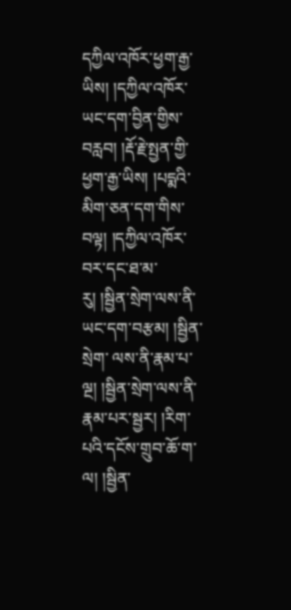དཀྱིལ་འཁོར་ཕྱག་རྒྱ་ཡིས། །དཀྱིལ་འཁོར་ཡང་དག་བྱིན་གྱིས་བརླབ། །རྡོ་རྗེ་སྤྱན་གྱི་ཕྱག་རྒྱ་ཡིས། །པདྨའི་མིག་ཅན་དག་གིས་བལྟ། །དཀྱིལ་འཁོར་བར་དང་ཐ་མ་རུ། །སྦྱིན་སྲེག་ལས་ནི་ཡང་དག་བརྩམ། །སྦྱིན་སྲེག་ ལས་ནི་རྣམ་པ་ལྔ། །སྦྱིན་སྲེག་ལས་ནི་རྣམ་པར་སྦྱར། །རིག་པའི་དངོས་གྲུབ་ཆོ་ག་ལ། །སྦྱིན་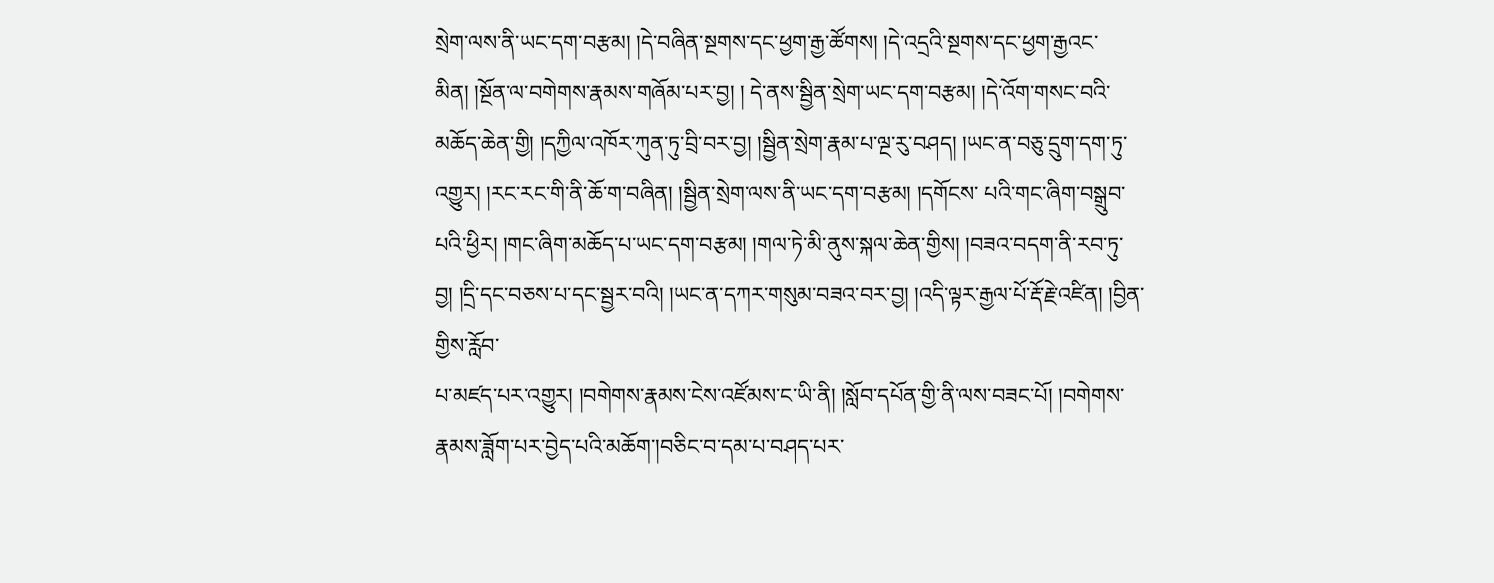སྲེག་ལས་ནི་ཡང་དག་བརྩམ། །དེ་བཞིན་སྔགས་དང་ཕྱག་རྒྱ་ཚོགས། །དེ་འདྲའི་སྔགས་དང་ཕྱག་རྒྱའང་མིན། །སྔོན་ལ་བགེགས་རྣམས་གཞོམ་པར་བྱ། ། དེ་ནས་སྦྱིན་སྲེག་ཡང་དག་བརྩམ། །དེ་འོག་གསང་བའི་མཆོད་ཆེན་གྱི། །དཀྱིལ་འཁོར་ཀུན་ཏུ་བྲི་བར་བྱ། །སྦྱིན་སྲེག་རྣམ་པ་ལྔ་རུ་བཤད། །ཡང་ན་བཅུ་དྲུག་དག་ཏུ་འགྱུར། །རང་རང་གི་ནི་ཆོ་ག་བཞིན། །སྦྱིན་སྲེག་ལས་ནི་ཡང་དག་བརྩམ། །དགོངས་ པའི་གང་ཞིག་བསྒྲུབ་པའི་ཕྱིར། །གང་ཞིག་མཆོད་པ་ཡང་དག་བརྩམ། །གལ་ཏེ་མི་ནུས་སྐལ་ཆེན་གྱིས། །བཟའ་བདག་ནི་རབ་ཏུ་བྱ། །དྲི་དང་བཅས་པ་དང་སྦྱར་བའི། །ཡང་ན་དཀར་གསུམ་བཟའ་བར་བྱ། །འདི་ལྟར་རྒྱལ་པོ་རྡོ་རྗེ་འཛིན། །བྱིན་གྱིས་རློབ་
པ་མཛད་པར་འགྱུར། །བགེགས་རྣམས་ངེས་འཛོམས་ང་ཡི་ནི། །སློབ་དཔོན་གྱི་ནི་ལས་བཟང་པོ། །བགེགས་རྣམས་ཟློག་པར་བྱེད་པའི་མཆོག་།བཅིང་བ་དམ་པ་བཤད་པར་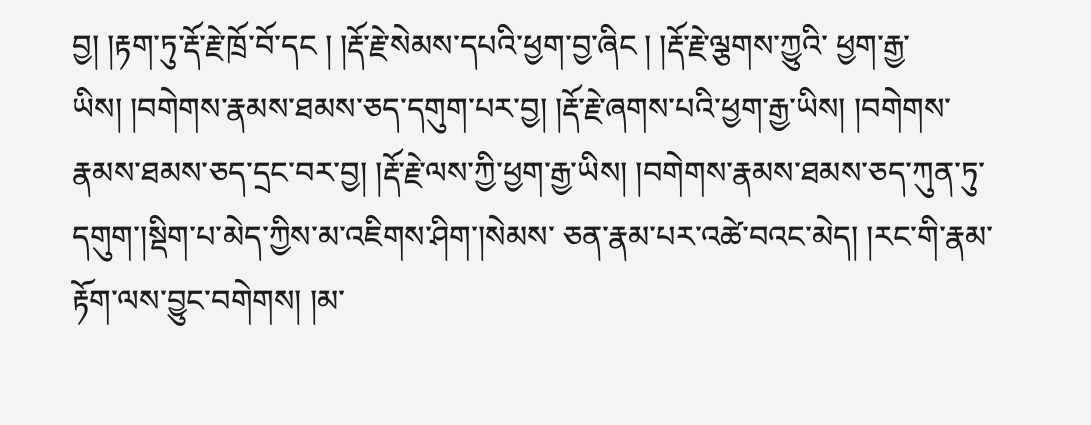བྱ། །རྟག་ཏུ་རྡོ་རྗེ་ཁྲོ་བོ་དང ། །རྡོ་རྗེ་སེམས་དཔའི་ཕྱག་བྱ་ཞིང ། །རྡོ་རྗེ་ལྕགས་ཀྱུའི་ ཕྱག་རྒྱ་ཡིས། །བགེགས་རྣམས་ཐམས་ཅད་དགུག་པར་བྱ། །རྡོ་རྗེ་ཞགས་པའི་ཕྱག་རྒྱ་ཡིས། །བགེགས་རྣམས་ཐམས་ཅད་དྲང་བར་བྱ། །རྡོ་རྗེ་ལས་ཀྱི་ཕྱག་རྒྱ་ཡིས། །བགེགས་རྣམས་ཐམས་ཅད་ཀུན་ཏུ་དགུག་།སྡིག་པ་མེད་ཀྱིས་མ་འཇིགས་ཤིག་།སེམས་ ཅན་རྣམ་པར་འཚེ་བའང་མེད། །རང་གི་རྣམ་རྟོག་ལས་བྱུང་བགེགས། །མ་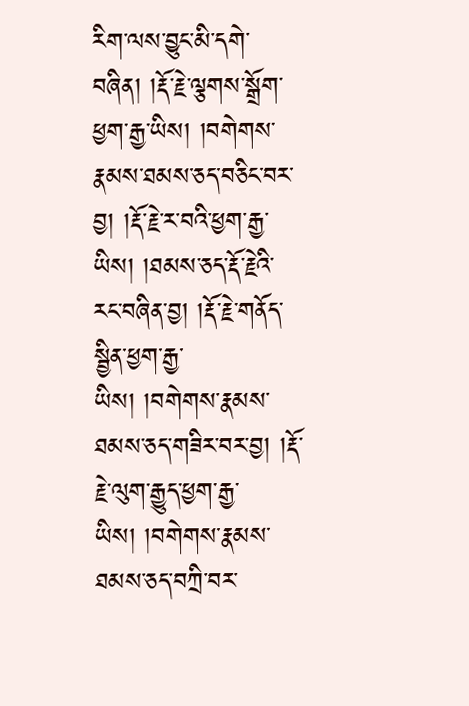རིག་ལས་བྱུང་མི་དགེ་བཞིན། །རྡོ་རྗེ་ལྕགས་སྒྲོག་ཕྱག་རྒྱ་ཡིས། །བགེགས་རྣམས་ཐམས་ཅད་བཅིང་བར་བྱ། །རྡོ་རྗེ་ར་བའི་ཕྱག་རྒྱ་ཡིས། །ཐམས་ཅད་རྡོ་རྗེའི་རང་བཞིན་བྱ། །རྡོ་རྗེ་གནོད་ སྦྱིན་ཕྱག་རྒྱ་ཡིས། །བགེགས་རྣམས་ཐམས་ཅད་གཟིར་བར་བྱ། །རྡོ་རྗེ་ལུག་རྒྱུད་ཕྱག་རྒྱ་ཡིས། །བགེགས་རྣམས་ཐམས་ཅད་བཀྲི་བར་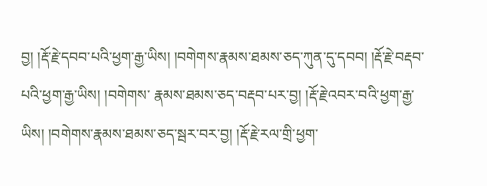བྱ། །རྡོ་རྗེ་དབབ་པའི་ཕྱག་རྒྱ་ཡིས། །བགེགས་རྣམས་ཐམས་ཅད་ཀུན་དུ་དབབ། །རྡོ་རྗེ་བརྡབ་པའི་ཕྱག་རྒྱ་ཡིས། །བགེགས་ རྣམས་ཐམས་ཅད་བརྡབ་པར་བྱ། །རྡོ་རྗེ་འབར་བའི་ཕྱག་རྒྱ་ཡིས། །བགེགས་རྣམས་ཐམས་ཅད་སྦར་བར་བྱ། །རྡོ་རྗེ་རལ་གྲི་ཕྱག་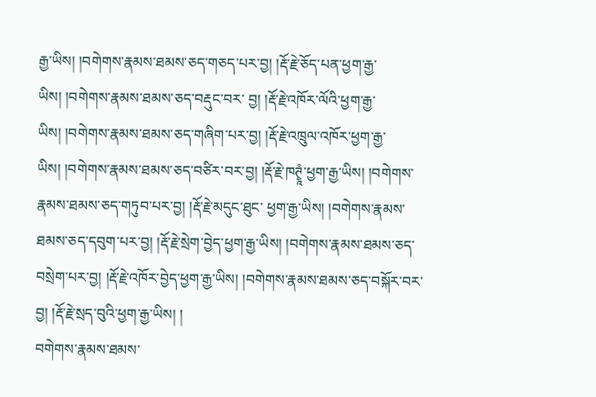རྒྱ་ཡིས། །བགེགས་རྣམས་ཐམས་ཅད་གཅད་པར་བྱ། །རྡོ་རྗེ་ཅོད་པན་ཕྱག་རྒྱ་ཡིས། །བགེགས་རྣམས་ཐམས་ཅད་བརྡུང་བར་ བྱ། །རྡོ་རྗེ་འཁོར་ལོའི་ཕྱག་རྒྱ་ཡིས། །བགེགས་རྣམས་ཐམས་ཅད་གཞིག་པར་བྱ། །རྡོ་རྗེ་འཁྲུལ་འཁོར་ཕྱག་རྒྱ་ཡིས། །བགེགས་རྣམས་ཐམས་ཅད་བཙིར་བར་བྱ། །རྡོ་རྗེ་ཁཊྭཱཾ་ཕྱག་རྒྱ་ཡིས། །བགེགས་རྣམས་ཐམས་ཅད་གཏུབ་པར་བྱ། །རྡོ་རྗེ་མདུང་ཐུང་ ཕྱག་རྒྱ་ཡིས། །བགེགས་རྣམས་ཐམས་ཅད་དབུག་པར་བྱ། །རྡོ་རྗེ་སྲེག་བྱེད་ཕྱག་རྒྱ་ཡིས། །བགེགས་རྣམས་ཐམས་ཅད་བསྲེག་པར་བྱ། །རྡོ་རྗེ་འཁོར་བྱེད་ཕྱག་རྒྱ་ཡིས། །བགེགས་རྣམས་ཐམས་ཅད་བསྐོར་བར་བྱ། །རྡོ་རྗེ་སྲད་བུའི་ཕྱག་རྒྱ་ཡིས། །
བགེགས་རྣམས་ཐམས་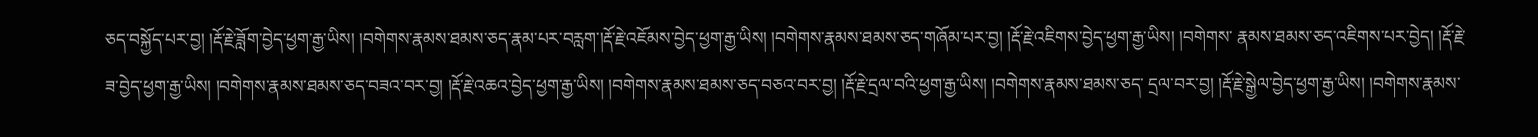ཅད་བསྐྱོད་པར་བྱ། །རྡོ་རྗེ་ཟློག་བྱེད་ཕྱག་རྒྱ་ཡིས། །བགེགས་རྣམས་ཐམས་ཅད་རྣམ་པར་བརླག་།རྡོ་རྗེ་འཇོམས་བྱེད་ཕྱག་རྒྱ་ཡིས། །བགེགས་རྣམས་ཐམས་ཅད་གཞོམ་པར་བྱ། །རྡོ་རྗེ་འཇིགས་བྱེད་ཕྱག་རྒྱ་ཡིས། །བགེགས་ རྣམས་ཐམས་ཅད་འཇིགས་པར་བྱེད། །རྡོ་རྗེ་ཟ་བྱེད་ཕྱག་རྒྱ་ཡིས། །བགེགས་རྣམས་ཐམས་ཅད་བཟའ་བར་བྱ། །རྡོ་རྗེ་འཆའ་བྱེད་ཕྱག་རྒྱ་ཡིས། །བགེགས་རྣམས་ཐམས་ཅད་བཅའ་བར་བྱ། །རྡོ་རྗེ་དྲལ་བའི་ཕྱག་རྒྱ་ཡིས། །བགེགས་རྣམས་ཐམས་ཅད་ དྲལ་བར་བྱ། །རྡོ་རྗེ་སྒྱེལ་བྱེད་ཕྱག་རྒྱ་ཡིས། །བགེགས་རྣམས་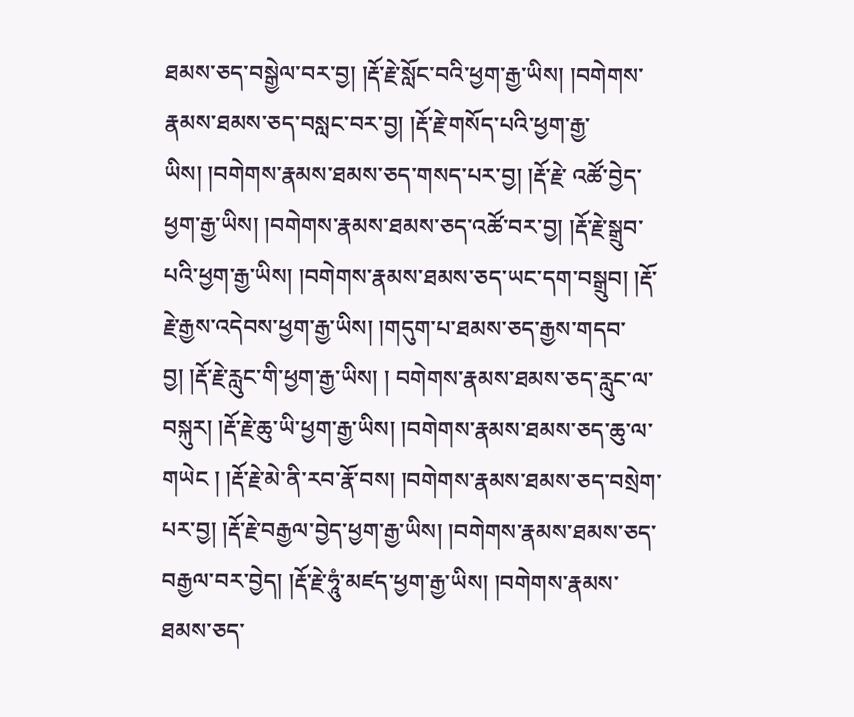ཐམས་ཅད་བསྒྱེལ་བར་བྱ། །རྡོ་རྗེ་སློང་བའི་ཕྱག་རྒྱ་ཡིས། །བགེགས་རྣམས་ཐམས་ཅད་བསླང་བར་བྱ། །རྡོ་རྗེ་གསོད་པའི་ཕྱག་རྒྱ་ཡིས། །བགེགས་རྣམས་ཐམས་ཅད་གསད་པར་བྱ། །རྡོ་རྗེ་ འཚོ་བྱེད་ཕྱག་རྒྱ་ཡིས། །བགེགས་རྣམས་ཐམས་ཅད་འཚོ་བར་བྱ། །རྡོ་རྗེ་སྒྲུབ་པའི་ཕྱག་རྒྱ་ཡིས། །བགེགས་རྣམས་ཐམས་ཅད་ཡང་དག་བསྒྲུབ། །རྡོ་རྗེ་རྒྱས་འདེབས་ཕྱག་རྒྱ་ཡིས། །གདུག་པ་ཐམས་ཅད་རྒྱས་གདབ་བྱ། །རྡོ་རྗེ་རླུང་གི་ཕྱག་རྒྱ་ཡིས། ། བགེགས་རྣམས་ཐམས་ཅད་རླུང་ལ་བསྐུར། །རྡོ་རྗེ་ཆུ་ཡི་ཕྱག་རྒྱ་ཡིས། །བགེགས་རྣམས་ཐམས་ཅད་ཆུ་ལ་གཡེང ། །རྡོ་རྗེ་མེ་ནི་རབ་རྣོ་བས། །བགེགས་རྣམས་ཐམས་ཅད་བསྲེག་པར་བྱ། །རྡོ་རྗེ་བརྒྱལ་བྱེད་ཕྱག་རྒྱ་ཡིས། །བགེགས་རྣམས་ཐམས་ཅད་ བརྒྱལ་བར་བྱེད། །རྡོ་རྗེ་ཧཱུཾ་མཛད་ཕྱག་རྒྱ་ཡིས། །བགེགས་རྣམས་ཐམས་ཅད་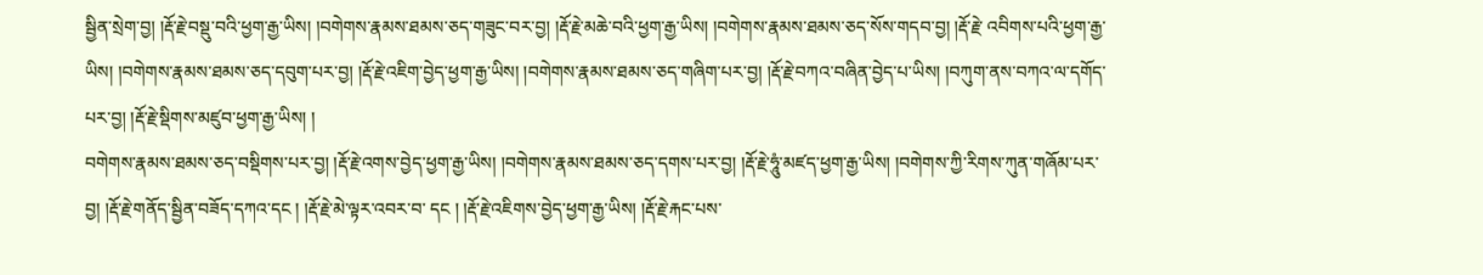སྦྱིན་སྲེག་བྱ། །རྡོ་རྗེ་བསྡུ་བའི་ཕྱག་རྒྱ་ཡིས། །བགེགས་རྣམས་ཐམས་ཅད་གཟུང་བར་བྱ། །རྡོ་རྗེ་མཆེ་བའི་ཕྱག་རྒྱ་ཡིས། །བགེགས་རྣམས་ཐམས་ཅད་སོས་གདབ་བྱ། །རྡོ་རྗེ་ འབིགས་པའི་ཕྱག་རྒྱ་ཡིས། །བགེགས་རྣམས་ཐམས་ཅད་དབུག་པར་བྱ། །རྡོ་རྗེ་འཇིག་བྱེད་ཕྱག་རྒྱ་ཡིས། །བགེགས་རྣམས་ཐམས་ཅད་གཞིག་པར་བྱ། །རྡོ་རྗེ་བཀའ་བཞིན་བྱེད་པ་ཡིས། །བཀུག་ནས་བཀའ་ལ་དགོད་པར་བྱ། །རྡོ་རྗེ་སྡིགས་མཛུབ་ཕྱག་རྒྱ་ཡིས། །
བགེགས་རྣམས་ཐམས་ཅད་བསྡིགས་པར་བྱ། །རྡོ་རྗེ་འགས་བྱེད་ཕྱག་རྒྱ་ཡིས། །བགེགས་རྣམས་ཐམས་ཅད་དགས་པར་བྱ། །རྡོ་རྗེ་ཧཱུཾ་མཛད་ཕྱག་རྒྱ་ཡིས། །བགེགས་ཀྱི་རིགས་ཀུན་གཞོམ་པར་བྱ། །རྡོ་རྗེ་གནོད་སྦྱིན་བཟོད་དཀའ་དང ། །རྡོ་རྗེ་མེ་ལྟར་འབར་བ་ དང ། །རྡོ་རྗེ་འཇིགས་བྱེད་ཕྱག་རྒྱ་ཡིས། །རྡོ་རྗེ་རྐང་པས་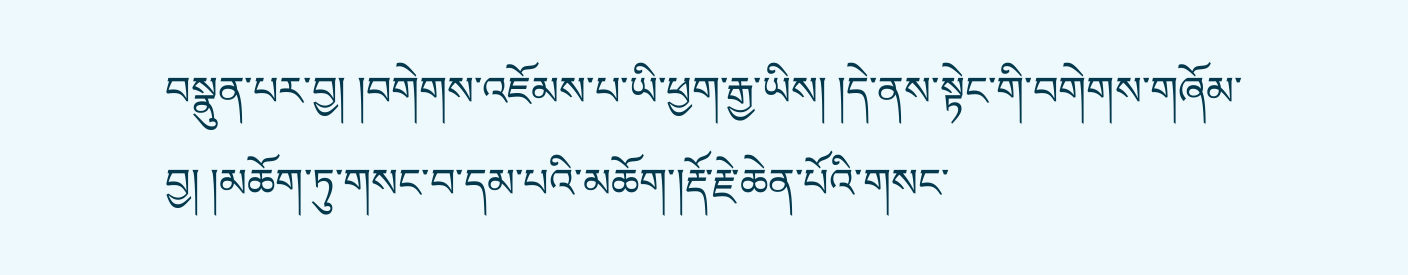བསྣུན་པར་བྱ། །བགེགས་འཇོམས་པ་ཡི་ཕྱག་རྒྱ་ཡིས། །དེ་ནས་སྟེང་གི་བགེགས་གཞོམ་བྱ། །མཆོག་ཏུ་གསང་བ་དམ་པའི་མཆོག་།རྡོ་རྗེ་ཆེན་པོའི་གསང་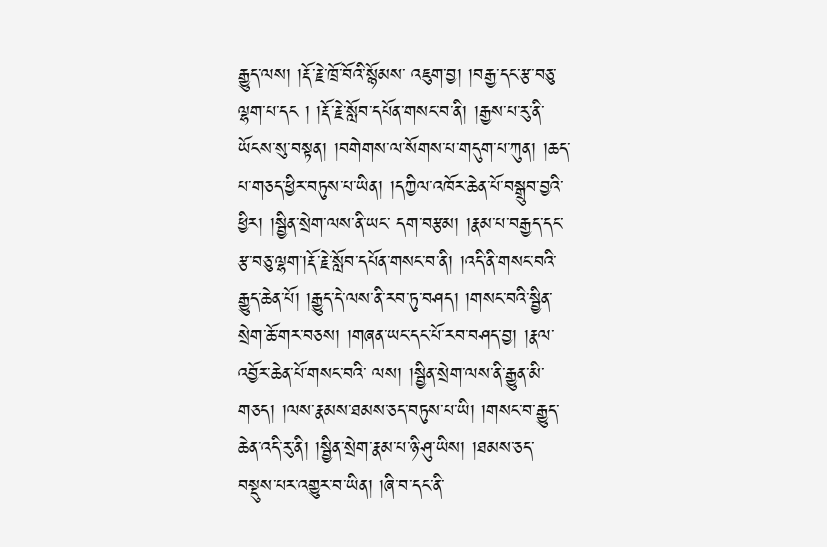རྒྱུད་ལས། །རྡོ་རྗེ་ཁྲོ་བོའི་སྙོམས་ འཇུག་བྱ། །བརྒྱ་དང་རྩ་བཅུ་ལྷག་པ་དང ། །རྡོ་རྗེ་སློབ་དཔོན་གསང་བ་ནི། །རྒྱས་པ་རུ་ནི་ཡོངས་སུ་བསྟན། །བགེགས་ལ་སོགས་པ་གདུག་པ་ཀུན། །ཆད་པ་གཅད་ཕྱིར་བཏུས་པ་ཡིན། །དཀྱིལ་འཁོར་ཆེན་པོ་བསྒྲུབ་བྱའི་ཕྱིར། །སྦྱིན་སྲེག་ལས་ནི་ཡང་ དག་བརྩམ། །རྣམ་པ་བརྒྱད་དང་རྩ་བཅུ་ལྷག་།རྡོ་རྗེ་སློབ་དཔོན་གསང་བ་ནི། །འདི་ནི་གསང་བའི་རྒྱུད་ཆེན་པོ། །རྒྱུད་དེ་ལས་ནི་རབ་ཏུ་བཤད། །གསང་བའི་སྦྱིན་སྲེག་ཆོ་གར་བཅས། །གཞན་ཡང་དང་པོ་རབ་བཤད་བྱ། །རྣལ་འབྱོར་ཆེན་པོ་གསང་བའི་ ལས། །སྦྱིན་སྲེག་ལས་ནི་རྒྱུན་མི་གཅད། །ལས་རྣམས་ཐམས་ཅད་བཏུས་པ་ཡི། །གསང་བ་རྒྱུད་ཆེན་འདི་རུ་ནི། །སྦྱིན་སྲེག་རྣམ་པ་ཉི་ཤུ་ཡིས། །ཐམས་ཅད་བསྡུས་པར་འགྱུར་བ་ཡིན། །ཞི་བ་དང་ནི་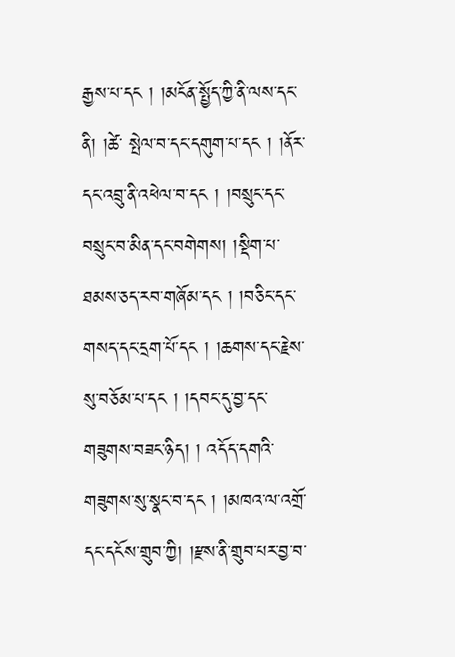རྒྱས་པ་དང ། །མངོན་སྤྱོད་ཀྱི་ནི་ལས་དང་ནི། །ཚེ་ སྤེལ་བ་དང་དགུག་པ་དང ། །ནོར་དང་འབྲུ་ནི་འཕེལ་བ་དང ། །བསྲུང་དང་བསྲུང་བ་མིན་དང་བགེགས། །སྡིག་པ་ཐམས་ཅད་རབ་གཞོམ་དང ། །བཅིང་དང་གསད་དང་དྲག་པོ་དང ། །ཆགས་དང་རྗེས་སུ་བཅོམ་པ་དང ། །དབང་དུ་བྱ་དང་གཟུགས་བཟང་ཉིད། ། འདོད་དགའི་གཟུགས་སུ་སྣང་བ་དང ། །མཁའ་ལ་འགྲོ་དང་དངོས་གྲུབ་ཀྱི། །རྫས་ནི་གྲུབ་པར་བྱ་བ་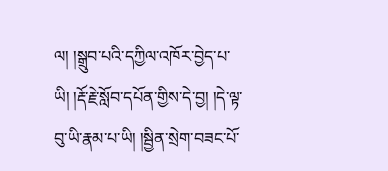ལ། །སྒྲུབ་པའི་དཀྱིལ་འཁོར་བྱེད་པ་ཡི། །རྡོ་རྗེ་སློབ་དཔོན་གྱིས་དེ་བྱ། །དེ་ལྟ་བུ་ཡི་རྣམ་པ་ཡི། །སྦྱིན་སྲེག་བཟང་པོ་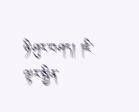ཉི་ཤུར་བཤད། །ཇི་ལྟར་སྦྱིན་